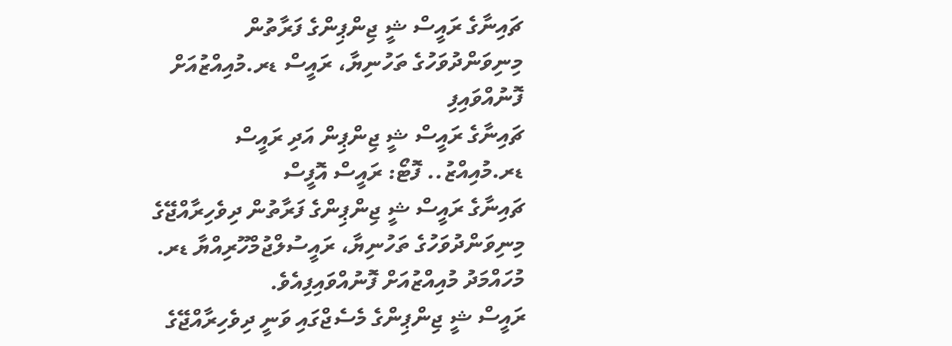ޗައިނާގެ ރައީސް ޝީ ޖިންޕިންގެ ފަރާތުން މިނިވަންދުވަހުގެ ތަހުނިޔާ، ރައީސް ޑރ.މުއިއްޒުއަށް ފޮނުއްވައިފި
ޗައިނާގެ ރައީސް ޝީ ޖިންޕިން އަދި ރައީސް ޑރ.މުއިއްޒު.. ފޮޓޯ: ރައީސް އޮފީސް
ޗައިނާގެ ރައީސް ޝީ ޖިންޕިންގެ ފަރާތުން ދިވެހިރާއްޖޭގެ މިނިވަންދުވަހުގެ ތަހުނިޔާ، ރައީސުލްޖުމްހޫރިއްޔާ ޑރ. މުހައްމަދު މުއިއްޒުއަށް ފޮނުއްވައިފިއެވެ.
ރައީސް ޝީ ޖިންޕިންގެ މެސެޖްގައި ވަނީ ދިވެހިރާއްޖޭގެ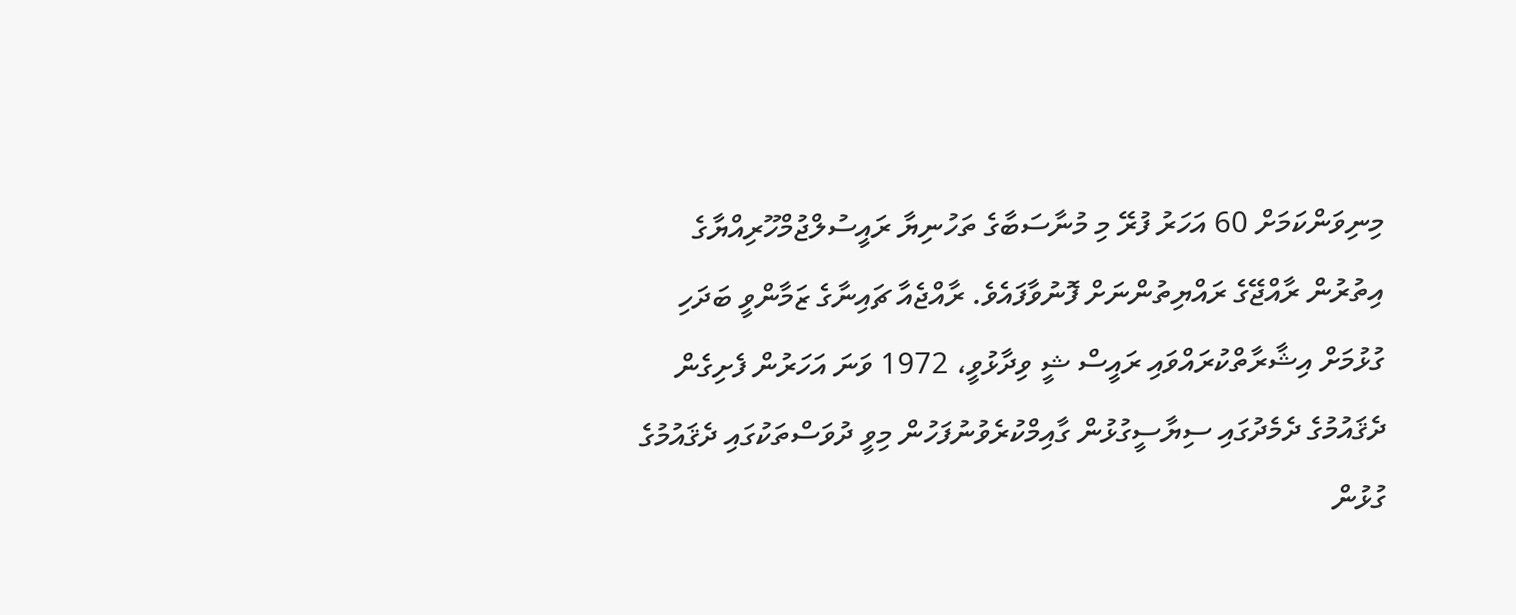މިނިވަންކަމަށް 60 އަހަރު ފުރޭ މި މުނާސަބާގެ ތަހުނިޔާ ރައީސުލްޖުމްހޫރިއްޔާގެ އިތުރުން ރާއްޖޭގެ ރައްޔިތުންނަށް ފޮނުވާފައެވެ. ރާއްޖެއާ ޗައިނާގެ ޒަމާންވީ ބަދަހި ގުޅުމަށް އިޝާރާތްކުރައްވައި ރައީސް ޝީ ވިދާޅުވީ، 1972 ވަނަ އަހަރުން ފެށިގެން ދެޤައުމުގެ ދެމެދުގައި ސިޔާސީގުޅުން ގާއިމްކުރެވުނުފަހުން މިވީ ދުވަސްތަކުގައި ދެޤައުމުގެ ގުޅުން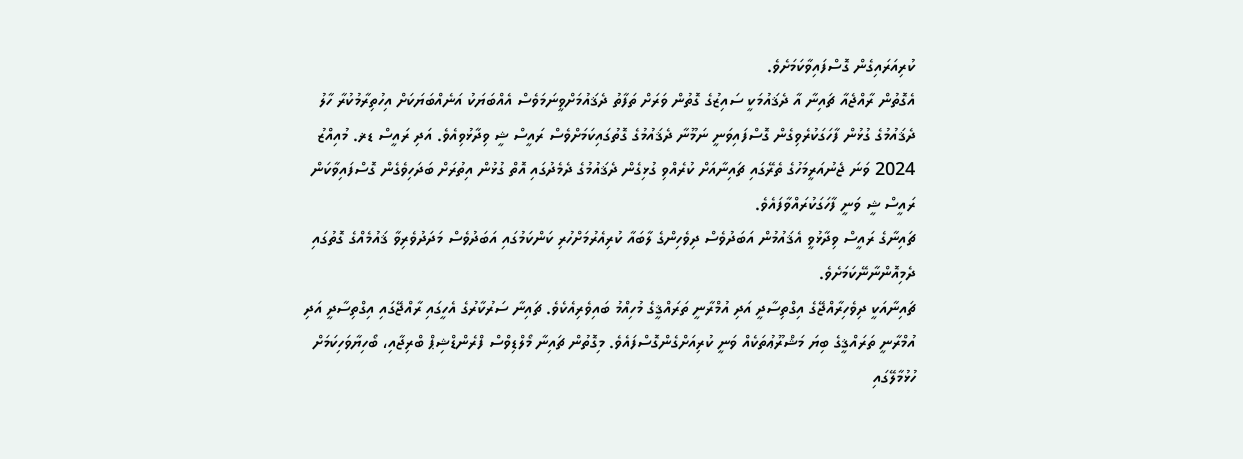ކުރިއަރައިގެން ގޮސްފައިވާކަމަށެވެ.
އެގޮތުން ރާއްޖެއާ ޗައިނާ އާ ދެޤައުމަކީ ސައިޒުގެ ގޮތުން ވަރަށް ތަފާތު ދެޤައުމަށްވީނަމަވެސް އެއްބަޔަކު އަނެއްބަޔަކަށް އިހުތިރާމުކުރާ ހާލު ދެޤައުމުގެ ގުޅުން ފާހަގަކުރެވިގެން ގޮސްފައިވަނީ ނަމޫނާ ދެޤައުމުގެ ގޮތުގައިކަމަށްވެސް ރައީސް ޝީ ވިދާޅުވިއެވެ. އަދި ރައީސް ޑޜ. މުއިއްޒު 2024 ވަނަ ޖެނުއަރީމަހުގެ ތެރޭގައި ޗައިނާއަށް ކުރެއްވި ގުޅިގެން ދެޤައުމުގެ ދެމެދުގައި އޮތް ގުޅުން އިތުރަށް ބަދަހިވެގެން ގޮސްފައިވާކަން ރައީސް ޝީ ވަނީ ފާހަގަކުރައްވާފައެވެ.
ޗައިނާގެ ރައީސް ވިދާޅުވީ އެޤައުމުން އަބަދުވެސް ދިވެހިންގެ ލާބައާ ކުރިއެރުމަށްހުރި ކަންކަމުގައި އަބަދުވެސް މަދަދުވެރިވާ ޤައުމެއްގެ ގޮތުގައި ދެމިއޮންނާނޭކަމަށެވެ.
ޗައިނާއަކީ ދިވެހިރާއްޖޭގެ އިގްތިސާދީ އަދި އުމްރާނީ ތަރައްޤީގެ މުހިއްމު ބައިވެރިއެކެވެ. ޗައިނާ ސަރުކާރުގެ އެހީގައި ރާއްޖޭގައި އިގްތިސާދީ އަދި އުމްރާނީ ތަރައްޤީގެ ބިޔަ މަޝްރޫޢުތަކެއް ވަނީ ކުރިއަށްގެންގޮސްފައެވެ. މިގޮތުން ޗައިނާ މޯލްޑިވްސް ފްރެންޑްޝިޕް ބްރިޖާއި، ބޯހިޔާވަހިކަމަށް ހުޅުމާލޭގައި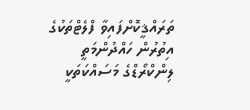ތަރައްޤީކޮށްފައިވާ ފްލެޓްތަކުގެ އިތުރުން ހައްދުންމަތީ ލިންކްރޯޑްގެ މަސައްކަތަކީ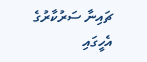ޗައިނާ ސަރުކާރުގެ އެހީގައި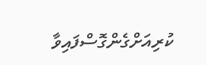ކުރިއަށްގެންގޮސްފައިވާ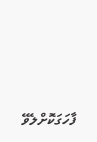ފާހަގަކޮށްލެވޭ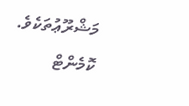މަޝްރޫޢުތަކެވެ.
ކޮމެންޓް